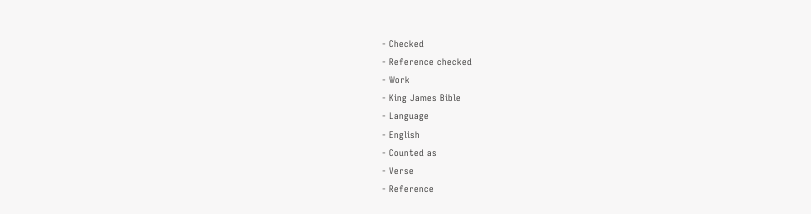- Checked
- Reference checked
- Work
- King James Bible
- Language
- English
- Counted as
- Verse
- Reference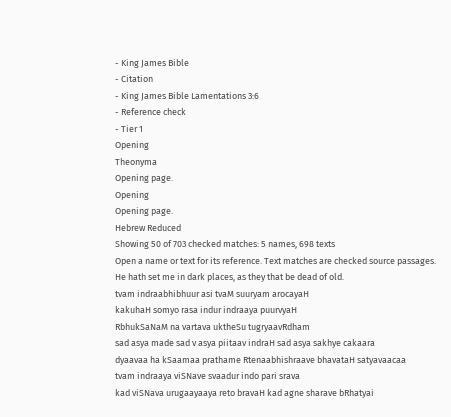- King James Bible
- Citation
- King James Bible Lamentations 3:6
- Reference check
- Tier 1
Opening
Theonyma
Opening page.
Opening
Opening page.
Hebrew Reduced
Showing 50 of 703 checked matches: 5 names, 698 texts
Open a name or text for its reference. Text matches are checked source passages.
He hath set me in dark places, as they that be dead of old.
tvam indraabhibhuur asi tvaM suuryam arocayaH
kakuhaH somyo rasa indur indraaya puurvyaH
RbhukSaNaM na vartava uktheSu tugryaavRdham
sad asya made sad v asya piitaav indraH sad asya sakhye cakaara
dyaavaa ha kSaamaa prathame Rtenaabhishraave bhavataH satyavaacaa
tvam indraaya viSNave svaadur indo pari srava
kad viSNava urugaayaaya reto bravaH kad agne sharave bRhatyai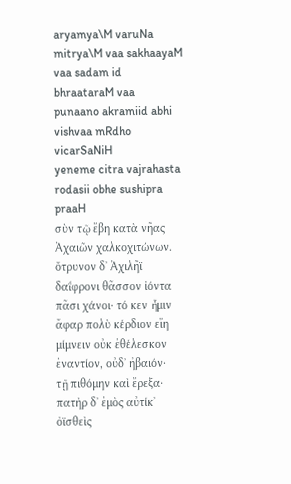aryamya\M varuNa mitrya\M vaa sakhaayaM vaa sadam id bhraataraM vaa
punaano akramiid abhi vishvaa mRdho vicarSaNiH
yeneme citra vajrahasta rodasii obhe sushipra praaH
σὺν τῷ ἔβη κατὰ νῆας Ἀχαιῶν χαλκοχιτώνων.
ὄτρυνον δʼ Ἀχιλῆϊ δαΐφρονι θᾶσσον ἰόντα
πᾶσι χάνοι· τό κεν ἧμιν ἄφαρ πολὺ κέρδιον εἴη
μίμνειν οὐκ ἐθέλεσκον ἐναντίον, οὐδʼ ἠβαιόν·
τῇ πιθόμην καὶ ἔρεξα· πατὴρ δʼ ἐμὸς αὐτίκʼ ὀϊσθεὶς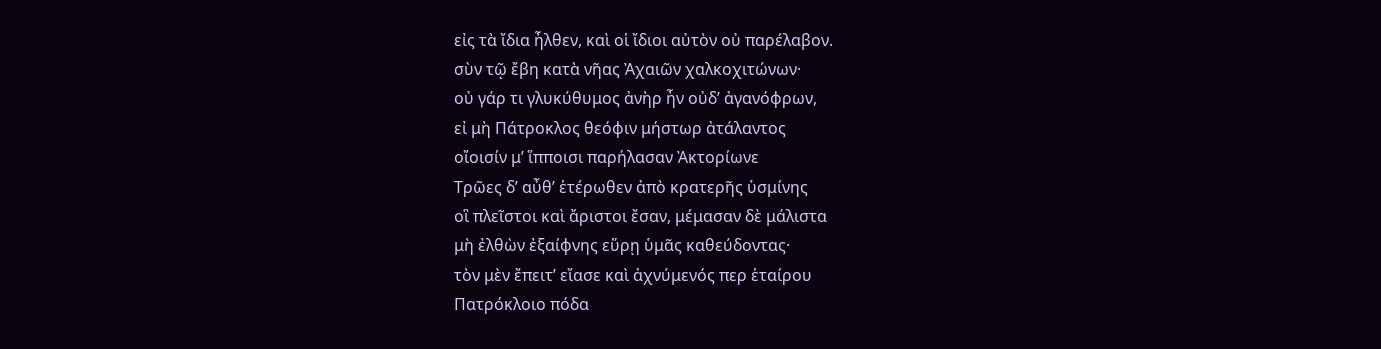εἰς τὰ ἴδια ἦλθεν, καὶ οἱ ἴδιοι αὐτὸν οὐ παρέλαβον.
σὺν τῷ ἔβη κατὰ νῆας Ἀχαιῶν χαλκοχιτώνων·
οὐ γάρ τι γλυκύθυμος ἀνὴρ ἦν οὐδʼ ἀγανόφρων,
εἰ μὴ Πάτροκλος θεόφιν μήστωρ ἀτάλαντος
οἴοισίν μʼ ἵπποισι παρήλασαν Ἀκτορίωνε
Τρῶες δʼ αὖθʼ ἑτέρωθεν ἀπὸ κρατερῆς ὑσμίνης
οἳ πλεῖστοι καὶ ἄριστοι ἔσαν, μέμασαν δὲ μάλιστα
μὴ ἐλθὼν ἐξαίφνης εὕρῃ ὑμᾶς καθεύδοντας·
τὸν μὲν ἔπειτʼ εἴασε καὶ ἀχνύμενός περ ἑταίρου
Πατρόκλοιο πόδα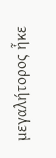μεγαλήτορος ἧκε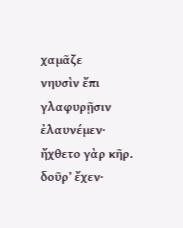χαμᾶζε
νηυσὶν ἔπι γλαφυρῇσιν ἐλαυνέμεν· ἤχθετο γὰρ κῆρ.
δοῦρʼ ἔχεν·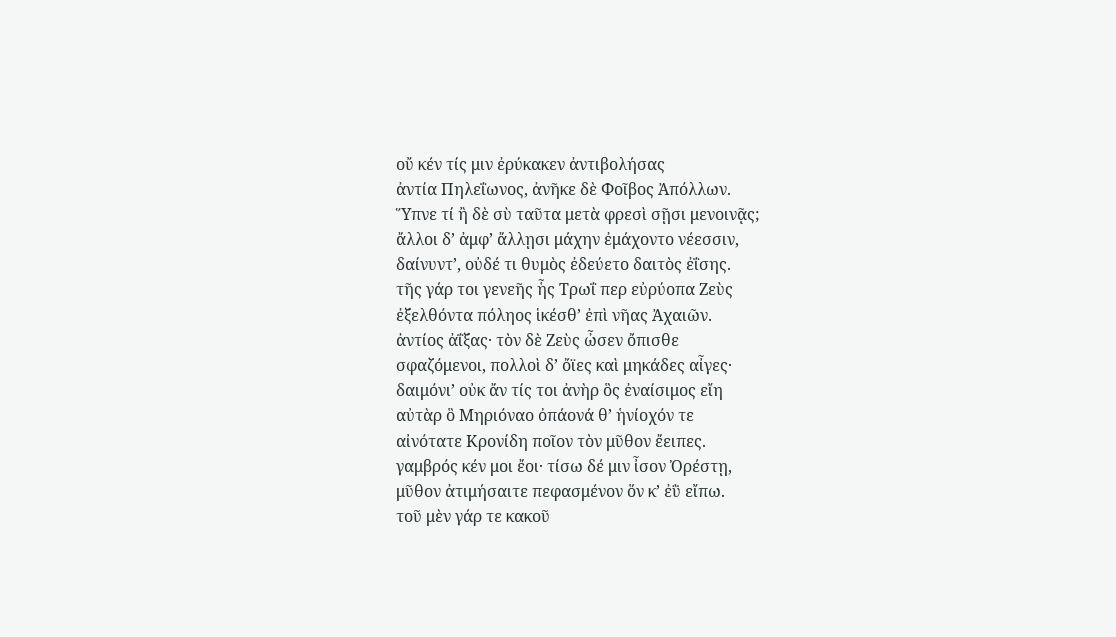οὔ κέν τίς μιν ἐρύκακεν ἀντιβολήσας
ἀντία Πηλεΐωνος, ἀνῆκε δὲ Φοῖβος Ἀπόλλων.
Ὕπνε τί ἢ δὲ σὺ ταῦτα μετὰ φρεσὶ σῇσι μενοινᾷς;
ἄλλοι δʼ ἀμφʼ ἄλλῃσι μάχην ἐμάχοντο νέεσσιν,
δαίνυντʼ, οὐδέ τι θυμὸς ἐδεύετο δαιτὸς ἐΐσης.
τῆς γάρ τοι γενεῆς ἧς Τρωΐ περ εὐρύοπα Ζεὺς
ἐξελθόντα πόληος ἱκέσθʼ ἐπὶ νῆας Ἀχαιῶν.
ἀντίος ἀΐξας· τὸν δὲ Ζεὺς ὦσεν ὄπισθε
σφαζόμενοι, πολλοὶ δʼ ὄϊες καὶ μηκάδες αἶγες·
δαιμόνιʼ οὐκ ἄν τίς τοι ἀνὴρ ὃς ἐναίσιμος εἴη
αὐτὰρ ὃ Μηριόναο ὀπάονά θʼ ἡνίοχόν τε
αἰνότατε Κρονίδη ποῖον τὸν μῦθον ἔειπες.
γαμβρός κέν μοι ἔοι· τίσω δέ μιν ἶσον Ὀρέστῃ,
μῦθον ἀτιμήσαιτε πεφασμένον ὅν κʼ ἐῢ εἴπω.
τοῦ μὲν γάρ τε κακοῦ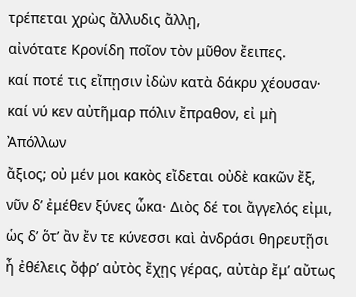τρέπεται χρὼς ἄλλυδις ἄλλῃ,
αἰνότατε Κρονίδη ποῖον τὸν μῦθον ἔειπες.
καί ποτέ τις εἴπῃσιν ἰδὼν κατὰ δάκρυ χέουσαν·
καί νύ κεν αὐτῆμαρ πόλιν ἔπραθον, εἰ μὴ Ἀπόλλων
ἄξιος; οὐ μέν μοι κακὸς εἴδεται οὐδὲ κακῶν ἔξ,
νῦν δʼ ἐμέθεν ξύνες ὦκα· Διὸς δέ τοι ἄγγελός εἰμι,
ὡς δʼ ὅτʼ ἂν ἔν τε κύνεσσι καὶ ἀνδράσι θηρευτῇσι
ἦ ἐθέλεις ὄφρʼ αὐτὸς ἔχῃς γέρας, αὐτὰρ ἔμʼ αὔτως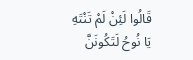قَالُوا لَئِنْ لَمْ تَنْتَهِ يَا نُوحُ لَتَكُونَنَّ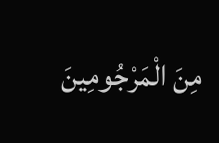مِنَ الْمَرْجُومِينَ